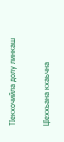ТIекхочийла долу линкаш

ЦIеххьана кхаьчна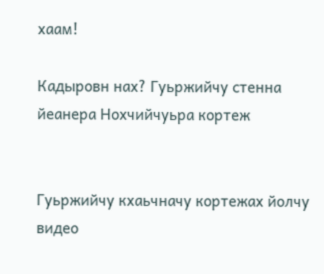хаам!

Кадыровн нах? Гуьржийчу стенна йеанера Нохчийчуьра кортеж


Гуьржийчу кхаьчначу кортежах йолчу видео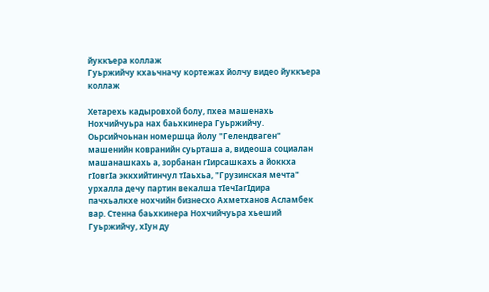йуккъера коллаж
Гуьржийчу кхаьчначу кортежах йолчу видео йуккъера коллаж

Хетарехь кадыровхой болу, пхеа машенахь Нохчийчуьра нах баьхкинера Гуьржийчу. Оьрсийчоьнан номершца йолу "Гелендваген" машенийн ковранийн суьрташа а, видеоша социалан машанашкахь а, зорбанан гIирсашкахь а йоккха гIовгIа эккхийтинчул тIаьхьа, "Грузинская мечта" урхалла дечу партин векалша тIечIагIдира пачхьалкхе нохчийн бизнесхо Ахметханов Асламбек вар. Стенна баьхкинера Нохчийчуьра хьеший Гуьржийчу, хIун ду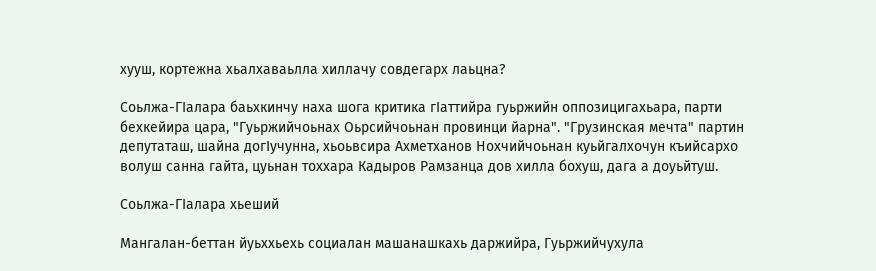хууш, кортежна хьалхаваьлла хиллачу совдегарх лаьцна?

Соьлжа-ГIалара баьхкинчу наха шога критика гIаттийра гуьржийн оппозицигахьара, парти бехкейира цара, "Гуьржийчоьнах Оьрсийчоьнан провинци йарна". "Грузинская мечта" партин депутаташ, шайна догIучунна, хьоьвсира Ахметханов Нохчийчоьнан куьйгалхочун къийсархо волуш санна гайта, цуьнан тоххара Кадыров Рамзанца дов хилла бохуш, дага а доуьйтуш.

Соьлжа-ГIалара хьеший

Мангалан-беттан йуьххьехь социалан машанашкахь даржийра, Гуьржийчухула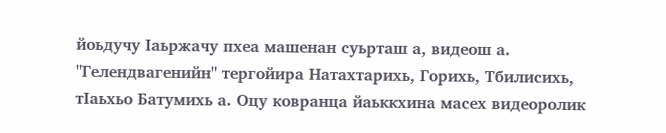йоьдучу Iаьржачу пхеа машенан суьрташ а, видеош а. "Гелендвагенийн" тергойира Натахтарихь, Горихь, Тбилисихь, тIаьхьо Батумихь а. Оцу ковранца йаьккхина масех видеоролик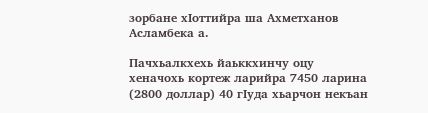зорбане хIоттийра ша Ахметханов Асламбека а.

Пачхьалкхехь йаьккхинчу оцу хеначохь кортеж ларийра 7450 ларина (2800 доллар) 40 гIуда хьарчон некъан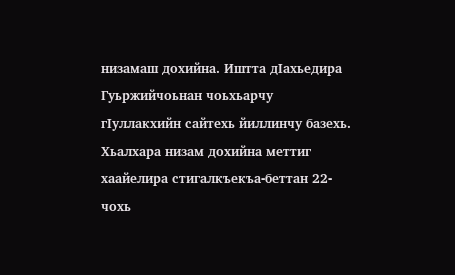низамаш дохийна. Иштта дIахьедира Гуьржийчоьнан чоьхьарчу гIуллакхийн сайтехь йиллинчу базехь. Хьалхара низам дохийна меттиг хаайелира стигалкъекъа-беттан 22-чохь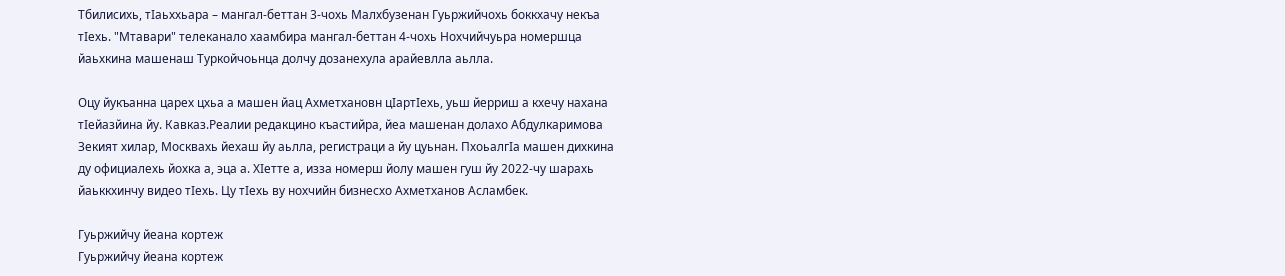Тбилисихь, тIаьххьара – мангал-беттан 3-чохь Малхбузенан Гуьржийчохь боккхачу некъа тIехь. "Мтавари" телеканало хаамбира мангал-беттан 4-чохь Нохчийчуьра номершца йаьхкина машенаш Туркойчоьнца долчу дозанехула арайевлла аьлла.

Оцу йукъанна царех цхьа а машен йац Ахметхановн цIартIехь, уьш йерриш а кхечу нахана тIейазйина йу. Кавказ.Реалии редакцино къастийра, йеа машенан долахо Абдулкаримова Зекият хилар, Москвахь йехаш йу аьлла, регистраци а йу цуьнан. ПхоьалгIа машен дихкина ду официалехь йохка а, эца а. ХIетте а, изза номерш йолу машен гуш йу 2022-чу шарахь йаьккхинчу видео тIехь. Цу тIехь ву нохчийн бизнесхо Ахметханов Асламбек.

Гуьржийчу йеана кортеж
Гуьржийчу йеана кортеж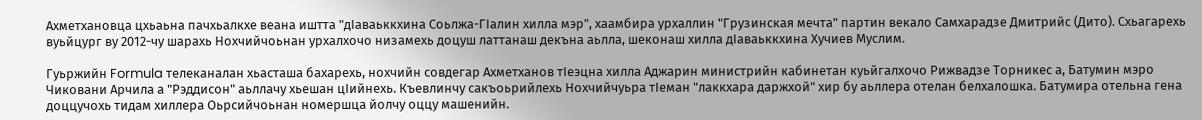Ахметхановца цхьаьна пачхьалкхе веана иштта "дIаваьккхина Соьлжа-ГIалин хилла мэр", хаамбира урхаллин "Грузинская мечта" партин векало Самхарадзе Дмитрийс (Дито). Схьагарехь вуьйцург ву 2012-чу шарахь Нохчийчоьнан урхалхочо низамехь доцуш латтанаш декъна аьлла, шеконаш хилла дIаваьккхина Хучиев Муслим.

Гуьржийн Formula телеканалан хьасташа бахарехь, нохчийн совдегар Ахметханов тIеэцна хилла Аджарин министрийн кабинетан куьйгалхочо Рижвадзе Торникес а, Батумин мэро Чиковани Арчила а "Рэддисон" аьллачу хьешан цIийнехь. Къевлинчу сакъоьрийлехь Нохчийчуьра тIеман "лаккхара даржхой" хир бу аьллера отелан белхалошка. Батумира отельна гена доццучохь тидам хиллера Оьрсийчоьнан номершца йолчу оццу машенийн.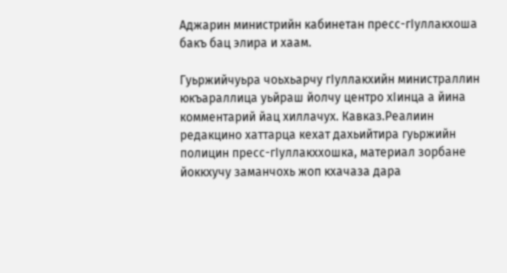Аджарин министрийн кабинетан пресс-гIуллакхоша бакъ бац элира и хаам.

Гуьржийчуьра чоьхьарчу гIуллакхийн министраллин юкъараллица уьйраш йолчу центро хIинца а йина комментарий йац хиллачух. Кавказ.Реалиин редакцино хаттарца кехат дахьийтира гуьржийн полицин пресс-гIуллакххошка, материал зорбане йоккхучу заманчохь жоп кхачаза дара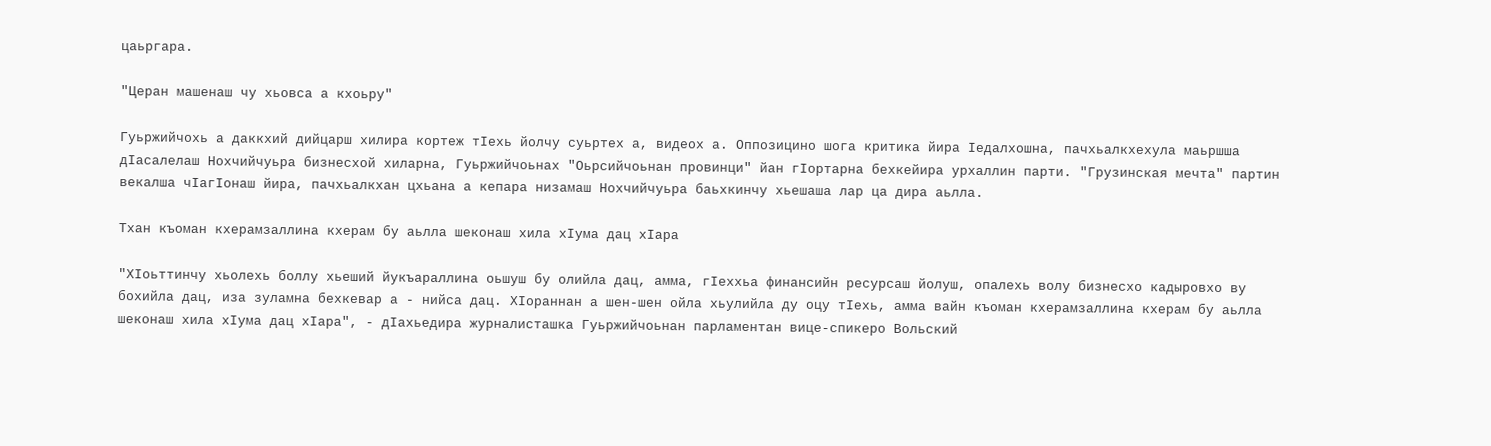цаьргара.

"Церан машенаш чу хьовса а кхоьру"

Гуьржийчохь а даккхий дийцарш хилира кортеж тIехь йолчу суьртех а, видеох а. Оппозицино шога критика йира Iедалхошна, пачхьалкхехула маьршша дIасалелаш Нохчийчуьра бизнесхой хиларна, Гуьржийчоьнах "Оьрсийчоьнан провинци" йан гIортарна бехкейира урхаллин парти. "Грузинская мечта" партин векалша чIагIонаш йира, пачхьалкхан цхьана а кепара низамаш Нохчийчуьра баьхкинчу хьешаша лар ца дира аьлла.

Тхан къоман кхерамзаллина кхерам бу аьлла шеконаш хила хIума дац хIара

"ХIоьттинчу хьолехь боллу хьеший йукъараллина оьшуш бу олийла дац, амма, гIеххьа финансийн ресурсаш йолуш, опалехь волу бизнесхо кадыровхо ву бохийла дац, иза зуламна бехкевар а - нийса дац. ХIораннан а шен-шен ойла хьулийла ду оцу тIехь, амма вайн къоман кхерамзаллина кхерам бу аьлла шеконаш хила хIума дац хIара", - дIахьедира журналисташка Гуьржийчоьнан парламентан вице-спикеро Вольский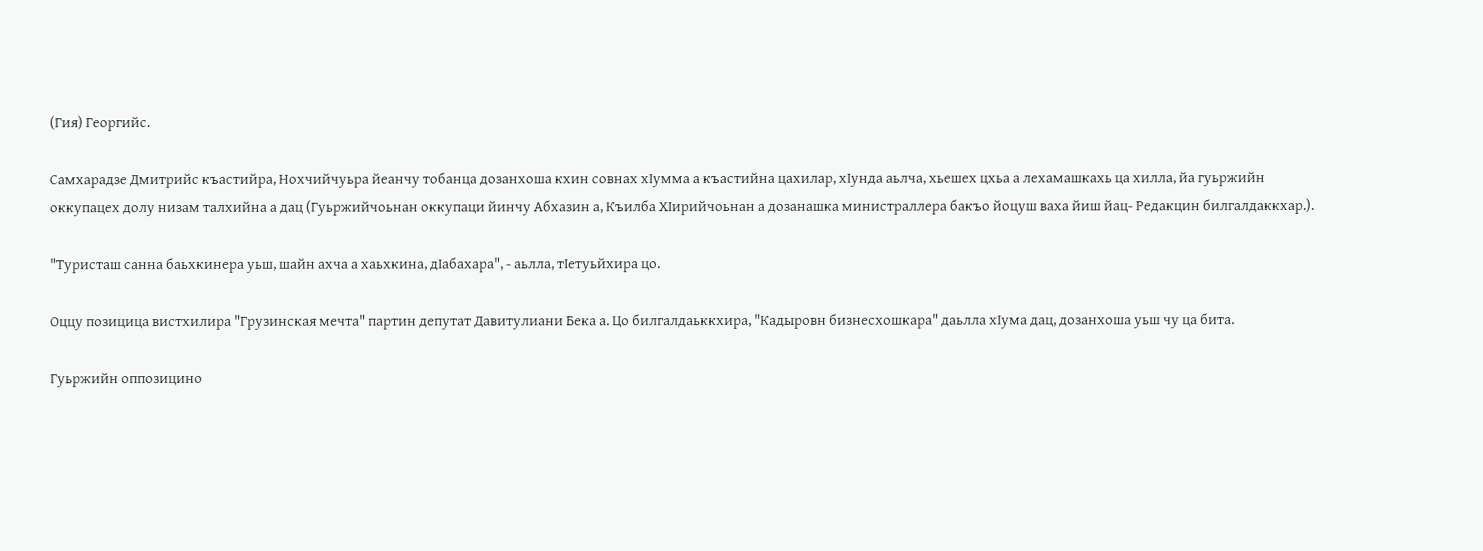(Гия) Георгийс.

Самхарадзе Дмитрийс къастийра, Нохчийчуьра йеанчу тобанца дозанхоша кхин совнах хIумма а къастийна цахилар, хIунда аьлча, хьешех цхьа а лехамашкахь ца хилла, йа гуьржийн оккупацех долу низам талхийна а дац (Гуьржийчоьнан оккупаци йинчу Абхазин а, Къилба ХIирийчоьнан а дозанашка министраллера бакъо йоцуш ваха йиш йац- Редакцин билгалдаккхар.).

"Туристаш санна баьхкинера уьш, шайн ахча а хаьхкина, дIабахара", - аьлла, тIетуьйхира цо.

Оццу позицица вистхилира "Грузинская мечта" партин депутат Давитулиани Бека а. Цо билгалдаьккхира, "Кадыровн бизнесхошкара" даьлла хIума дац, дозанхоша уьш чу ца бита.

Гуьржийн оппозицино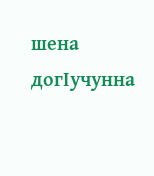шена догIучунна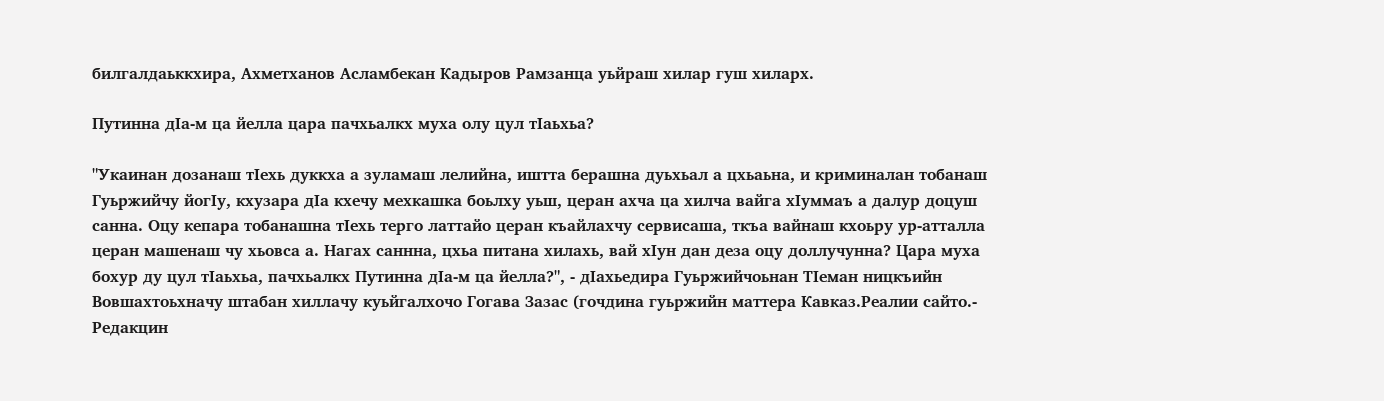билгалдаьккхира, Ахметханов Асламбекан Кадыров Рамзанца уьйраш хилар гуш хиларх.

Путинна дIа-м ца йелла цара пачхьалкх муха олу цул тIаьхьа?

"Укаинан дозанаш тIехь дуккха а зуламаш лелийна, иштта берашна дуьхьал а цхьаьна, и криминалан тобанаш Гуьржийчу йогIу, кхузара дIа кхечу мехкашка боьлху уьш, церан ахча ца хилча вайга хIуммаъ а далур доцуш санна. Оцу кепара тобанашна тIехь терго латтайо церан къайлахчу сервисаша, ткъа вайнаш кхоьру ур-атталла церан машенаш чу хьовса а. Нагах саннна, цхьа питана хилахь, вай хIун дан деза оцу доллучунна? Цара муха бохур ду цул тIаьхьа, пачхьалкх Путинна дIа-м ца йелла?", - дIахьедира Гуьржийчоьнан ТIеман ницкъийн Вовшахтоьхначу штабан хиллачу куьйгалхочо Гогава Зазас (гочдина гуьржийн маттера Кавказ.Реалии сайто.- Редакцин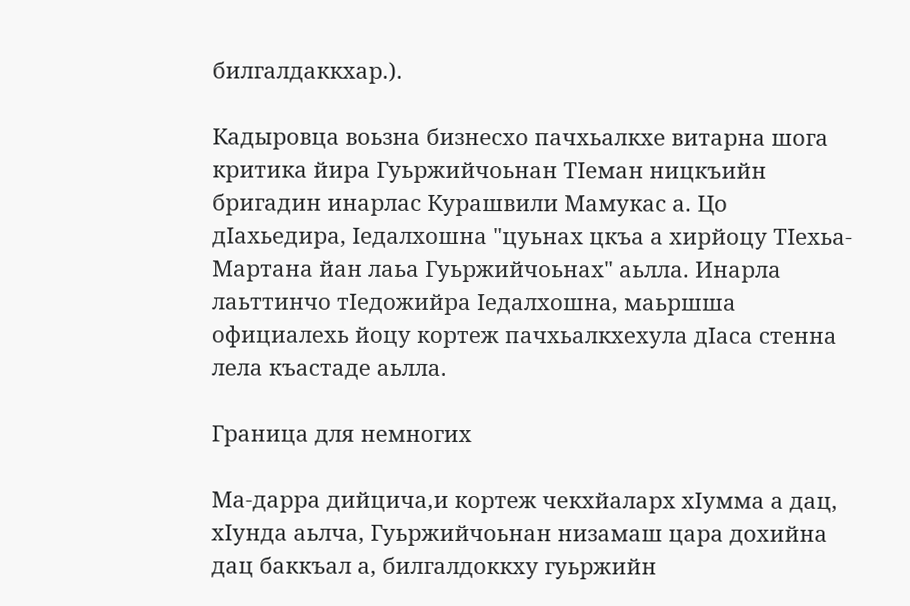билгалдаккхар.).

Кадыровца воьзна бизнесхо пачхьалкхе витарна шога критика йира Гуьржийчоьнан ТIеман ницкъийн бригадин инарлас Курашвили Мамукас а. Цо дIахьедира, Iедалхошна "цуьнах цкъа а хирйоцу ТIехьа-Мартана йан лаьа Гуьржийчоьнах" аьлла. Инарла лаьттинчо тIедожийра Iедалхошна, маьршша официалехь йоцу кортеж пачхьалкхехула дIаса стенна лела къастаде аьлла.

Граница для немногих

Ма-дарра дийцича,и кортеж чекхйаларх хIумма а дац, хIунда аьлча, Гуьржийчоьнан низамаш цара дохийна дац баккъал а, билгалдоккху гуьржийн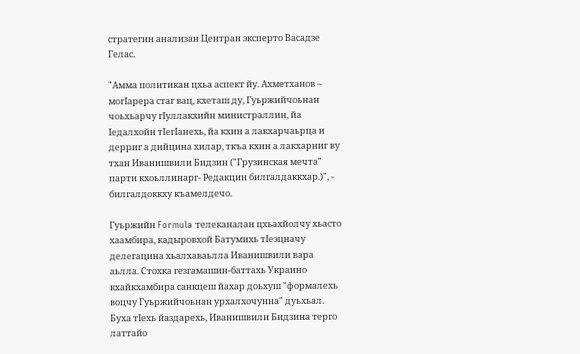стратегин анализан Центран эксперто Васадзе Гелас.

"Амма политикан цхьа аспект йу. Ахметханов – могIарера стаг вац, кхеташ ду, Гуьржийчоьнан чоьхьарчу гIуллакхийн министраллин, йа Iедалхойн тIегIанехь, йа кхин а лакхарчаьрца и дерриг а дийцина хилар, ткъа кхин а лакхарниг ву тхан Иванишвили Бидзин ("Грузинская мечта" парти кхоьллинарг- Редакцин билгалдаккхар.)", - билгалдоккху къамелдечо.

Гуьржийн Formula телеканалан цхьахйолчу хьасто хаамбира, кадыровхой Батумихь тIеэцначу делегацина хьалхаваьлла Иванишвили вара аьлла. Стохка гезгамашин-баттахь Украино кхайкхамбира санкцеш йахар доьхуш "формалехь воцчу Гуьржийчоьнан урхалхочунна" дуьхьал. Буха тIехь йаздарехь, Иванишвили Бидзина терго латтайо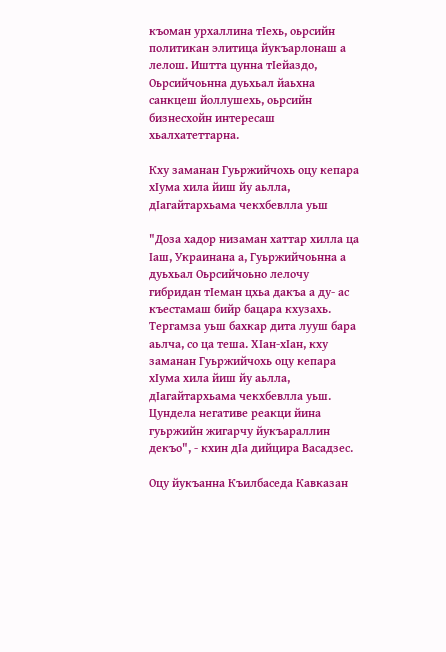къоман урхаллина тIехь, оьрсийн политикан элитица йукъарлонаш а лелош. Иштта цунна тIейаздо, Оьрсийчоьнна дуьхьал йаьхна санкцеш йоллушехь, оьрсийн бизнесхойн интересаш хьалхатеттарна.

Кху заманан Гуьржийчохь оцу кепара хIума хила йиш йу аьлла, дIагайтархьама чекхбевлла уьш

"Доза хадор низаман хаттар хилла ца Iаш, Украинана а, Гуьржийчоьнна а дуьхьал Оьрсийчоьно лелочу гибридан тIеман цхьа дакъа а ду- ас къестамаш бийр бацара кхузахь. Тергамза уьш бахкар дита лууш бара аьлча, со ца теша. ХIан-хIан, кху заманан Гуьржийчохь оцу кепара хIума хила йиш йу аьлла, дIагайтархьама чекхбевлла уьш. Цундела негативе реакци йина гуьржийн жигарчу йукъараллин декъо", - кхин дIа дийцира Васадзес.

Оцу йукъанна Къилбаседа Кавказан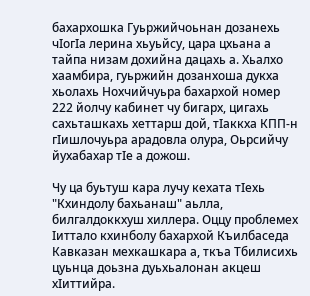бахархошка Гуьржийчоьнан дозанехь чIогIа лерина хьуьйсу, цара цхьана а тайпа низам дохийна дацахь а. Хьалхо хаамбира, гуьржийн дозанхоша дукха хьолахь Нохчийчуьра бахархой номер 222 йолчу кабинет чу бигарх, цигахь сахьташкахь хеттарш дой, тIаккха КПП-н гIишлочуьра арадовла олура, Оьрсийчу йухабахар тIе а дожош.

Чу ца буьтуш кара лучу кехата тIехь "Кхиндолу бахьанаш" аьлла, билгалдоккхуш хиллера. Оццу проблемех Iиттало кхинболу бахархой Къилбаседа Кавказан мехкашкара а, ткъа Тбилисихь цуьнца доьзна дуьхьалонан акцеш хIиттийра.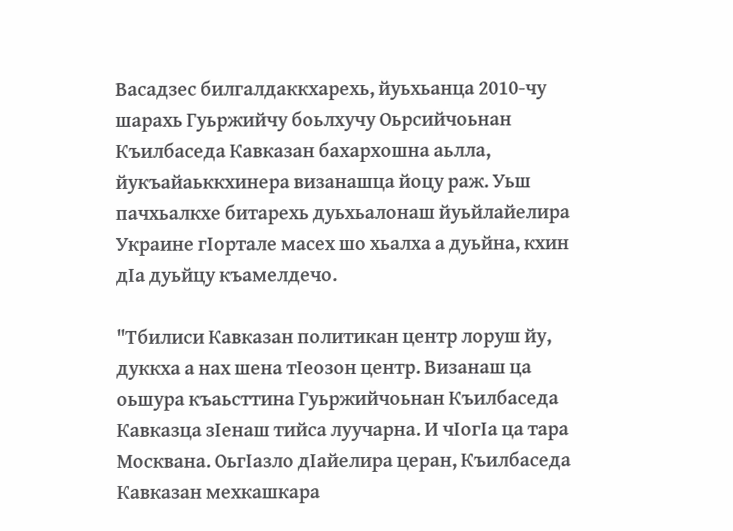Васадзес билгалдаккхарехь, йуьхьанца 2010-чу шарахь Гуьржийчу боьлхучу Оьрсийчоьнан Къилбаседа Кавказан бахархошна аьлла, йукъайаьккхинера визанашца йоцу раж. Уьш пачхьалкхе битарехь дуьхьалонаш йуьйлайелира Украине гIортале масех шо хьалха а дуьйна, кхин дIа дуьйцу къамелдечо.

"Тбилиси Кавказан политикан центр лоруш йу, дуккха а нах шена тIеозон центр. Визанаш ца оьшура къаьсттина Гуьржийчоьнан Къилбаседа Кавказца зIенаш тийса луучарна. И чIогIа ца тара Москвана. ОьгIазло дIайелира церан, Къилбаседа Кавказан мехкашкара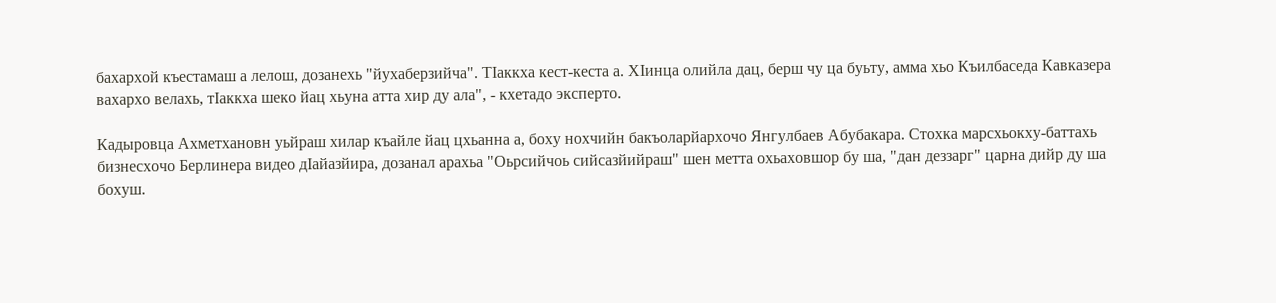бахархой къестамаш а лелош, дозанехь "йухаберзийча". ТIаккха кест-кеста а. ХIинца олийла дац, берш чу ца буьту, амма хьо Къилбаседа Кавказера вахархо велахь, тIаккха шеко йац хьуна атта хир ду ала", - кхетадо эксперто.

Кадыровца Ахметхановн уьйраш хилар къайле йац цхьанна а, боху нохчийн бакъоларйархочо Янгулбаев Абубакара. Стохка марсхьокху-баттахь бизнесхочо Берлинера видео дIайазйира, дозанал арахьа "Оьрсийчоь сийсазйийраш" шен метта охьаховшор бу ша, "дан деззарг" царна дийр ду ша бохуш.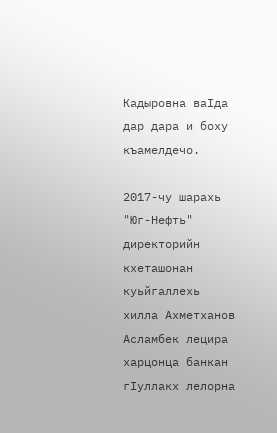Кадыровна ваIда дар дара и боху къамелдечо.

2017-чу шарахь "Юг-Нефть" директорийн кхеташонан куьйгаллехь хилла Ахметханов Асламбек лецира харцонца банкан гIуллакх лелорна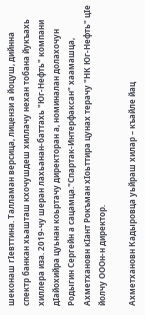шеконаш гIевттина. Талламан версица, лицензи а йоцуш, дийнна спектр банкан хьашташ кхочушдеш хиллачу нехан тобана йукъахь хиллера иза. 2019-чу шеран лахьанан-баттахь "Юг-Нефть" компани дIайохийра цуьнан коьртачу директоран а, номиналан долахочун Родыгин Сергейн а сацамца."Спартак-Интерфаксан" хаамашца, Ахметхановн кIант Рокъман хIоьттира цунах терачу "НК Юг-Нефть" цIе йолчу ОООн-н директор.

Ахметхановн Кадыровца уьйраш хилар – къайле йац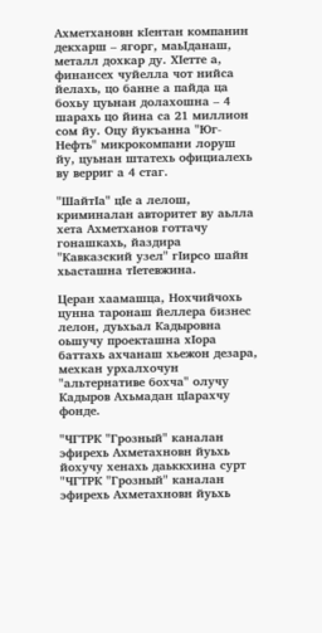Ахметхановн кIентан компанин декхарш – ягорг, маьIданаш, металл дохкар ду. ХIетте а, финансех чуйелла чот нийса йелахь, цо банне а пайда ца бохьу цуьнан долахошна – 4 шарахь цо йина са 21 миллион сом йу. Оцу йукъанна "Юг-Нефть" микрокомпани лоруш йу, цуьнан штатехь официалехь ву верриг а 4 стаг.

"ШайтIа" цIе а лелош, криминалан авторитет ву аьлла хета Ахметханов готтачу гонашкахь, йаздира "Кавказский узел" гIирсо шайн хьасташна тIетевжина.

Церан хаамашца, Нохчийчохь цунна таронаш йеллера бизнес лелон, дуьхьал Кадыровна оьшучу проекташна хIора баттахь ахчанаш хьежон дезара, мехкан урхалхочун "альтернативе бохча" олучу Кадыров Ахьмадан цIарахчу фонде.

"ЧГТРК "Грозный" каналан эфирехь Ахметахновн йуьхь йохучу хенахь даьккхина сурт
"ЧГТРК "Грозный" каналан эфирехь Ахметахновн йуьхь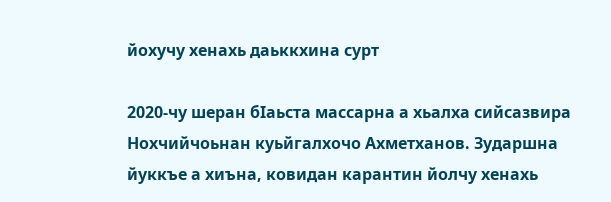йохучу хенахь даьккхина сурт

2020-чу шеран бIаьста массарна а хьалха сийсазвира Нохчийчоьнан куьйгалхочо Ахметханов. Зударшна йуккъе а хиъна, ковидан карантин йолчу хенахь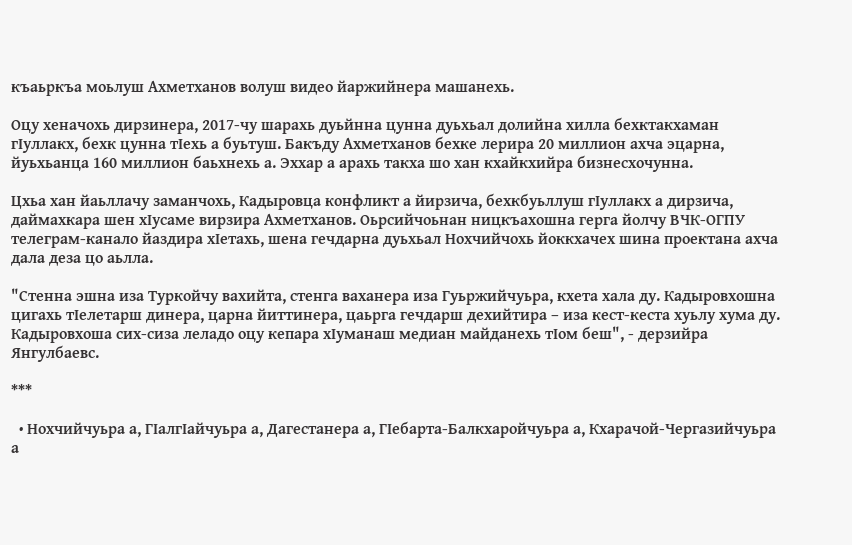къаьркъа моьлуш Ахметханов волуш видео йаржийнера машанехь.

Оцу хеначохь дирзинера, 2017-чу шарахь дуьйнна цунна дуьхьал долийна хилла бехктакхаман гIуллакх, бехк цунна тIехь а буьтуш. Бакъду Ахметханов бехке лерира 20 миллион ахча эцарна, йуьхьанца 160 миллион баьхнехь а. Эххар а арахь такха шо хан кхайкхийра бизнесхочунна.

Цхьа хан йаьллачу заманчохь, Кадыровца конфликт а йирзича, бехкбуьллуш гIуллакх а дирзича, даймахкара шен хIусаме вирзира Ахметханов. Оьрсийчоьнан ницкъахошна герга йолчу ВЧК-ОГПУ телеграм-канало йаздира хIетахь, шена гечдарна дуьхьал Нохчийчохь йоккхачех шина проектана ахча дала деза цо аьлла.

"Стенна эшна иза Туркойчу вахийта, стенга ваханера иза Гуьржийчуьра, кхета хала ду. Кадыровхошна цигахь тIелетарш динера, царна йиттинера, цаьрга гечдарш дехийтира – иза кест-кеста хуьлу хума ду. Кадыровхоша сих-сиза леладо оцу кепара хIуманаш медиан майданехь тIом беш", - дерзийра Янгулбаевс.

***

  • Нохчийчуьра а, ГIалгIайчуьра а, Дагестанера а, ГIебарта-Балкхаройчуьра а, Кхарачой-Чергазийчуьра а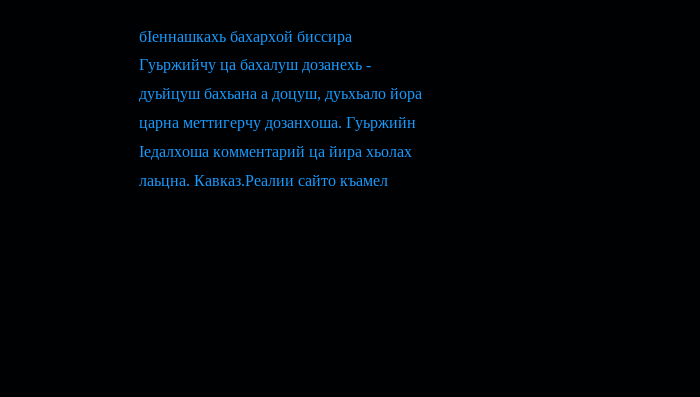бIеннашкахь бахархой биссира Гуьржийчу ца бахалуш дозанехь - дуьйцуш бахьана а доцуш, дуьхьало йора царна меттигерчу дозанхоша. Гуьржийн Iедалхоша комментарий ца йира хьолах лаьцна. Кавказ.Реалии сайто къамел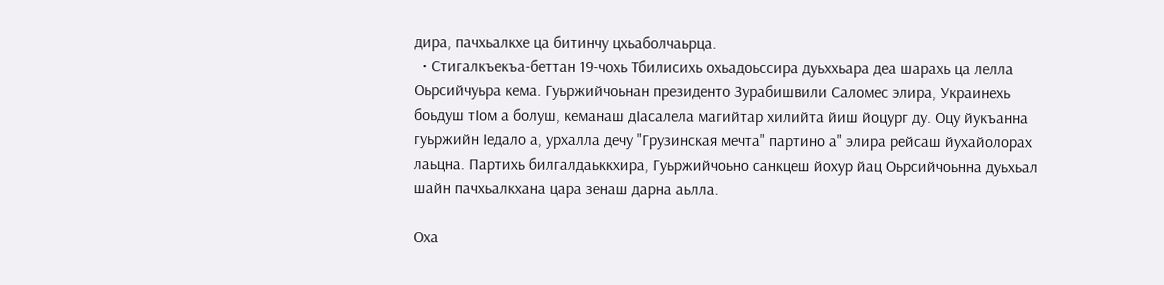дира, пачхьалкхе ца битинчу цхьаболчаьрца.
  • Стигалкъекъа-беттан 19-чохь Тбилисихь охьадоьссира дуьххьара деа шарахь ца лелла Оьрсийчуьра кема. Гуьржийчоьнан президенто Зурабишвили Саломес элира, Украинехь боьдуш тIом а болуш, кеманаш дIасалела магийтар хилийта йиш йоцург ду. Оцу йукъанна гуьржийн Iедало а, урхалла дечу "Грузинская мечта" партино а" элира рейсаш йухайолорах лаьцна. Партихь билгалдаьккхира, Гуьржийчоьно санкцеш йохур йац Оьрсийчоьнна дуьхьал шайн пачхьалкхана цара зенаш дарна аьлла.

Оха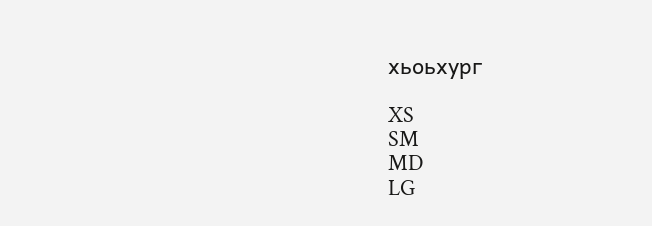хьоьхург

XS
SM
MD
LG